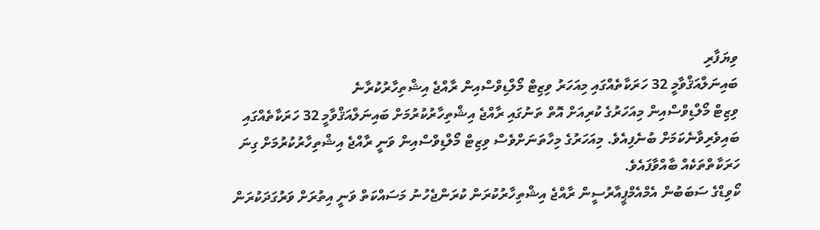ވިޔަފާރި
ބައިނަލްއަޤްވާމީ 32 ހަރަކާތެއްގައި މިއަހަރު ވިޒިޓް މޯލްޑިވްސްއިން ރާއްޖެ އިޝްތިހާރުކުރާނެ
ވިޒިޓް މޯލްޑިވްސްއިން މިއަހަރުގެ ކުރިއަށް އޮތް ތަނުގައި ރާއްޖެ އިޝްތިހާރުކުރުމަށް ބައިނަލްއަޤްވާމީ 32 ހަރަކާތެއްގައި ބައިވެރިވާނެކަމަށް ބުނެފިއެވެ. މިއަހަރުގެ މިހާތަނަށްވެސް ވިޒިޓް މޯލްޑިވްސްއިން ވަނީ ރާއްޖެ އިޝްތިހާރުކުރުމަށް ގިނަ ހަރަކާތްތަކެއް ބާއްވާފައެވެ.
ކޯވިޑްގެ ސަބަބުން އެމްއެމްޕީއާރުސީން ރާއްޖެ އިޝްތިހާރުކުރަން ކުރަންޖެހުނު މަސައްކަތް ވަނީ އިތުރަށް ވަރުގަދަކުރަން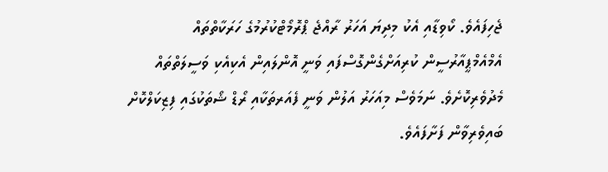ޖެހިފައެވެ. ކޯވިޑާއި އެކު މިދިޔަ އަހަރު ރާއްޖެ ޕްރޮމޯޓްކުރުމުގެ ހަރަކާތްތައް އެމްއެމްޕީއާރުސީން ކުރިއަށްގެންގޮސްފައި ވަނީ އޮންލައިން އެކިއެކި ވަސީލަތްތައް މެދުވެރިކޮށެވެ. ނަމަވެސް މިއަހަރު އަލުން ވަނީ ފެއަރތަކާއި ރޯޑް ޝޯތަކުގައި ފިޒިކަލްކޮށް ބައިވެރިވާން ފަށާފައެވެ.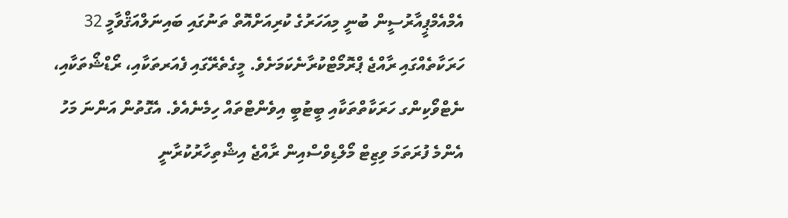އެމްއެމްޕީއާރުސީން ބުނީ މިއަހަރުގެ ކުރިއަށްއޮތް ތަނުގައި ބައިނަލްއަޤްވާމީ 32 ހަރަކާތެއްގައި ރާއްޖެ ޕްރޮމޯޓްކުރާނެކަމަށެވެ. މީގެތެރޭގައި ފެއަރތަކާއި، ރޯޑްޝޯތަކާއި، ނެޓްވޯކިންގ ހަރަކާތްތަކާއި ބީޓުބީ އިވެންޓްތައް ހިމެނެއެވެ. އެގޮތުން އަންނަ މަހު އެންމެ ފުރަތަމަ ވިޒިޓް މޯލްޑިވްސްއިން ރާއްޖެ އިޝްތިހާރުކުރާނީ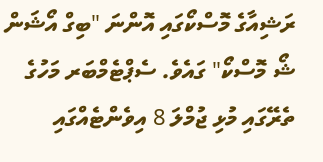ރަޝިއާގެ މޮސްކޯގައި އޮންނަ "ބިގް އޯޝަން ޝޯ މޮސްކޯ" ގައެވެ. ސެޕްޓެމްބަރ މަހުގެ ތެރޭގައި މުޅި ޖުމްލަ 8 އިވެންޓެއްގައި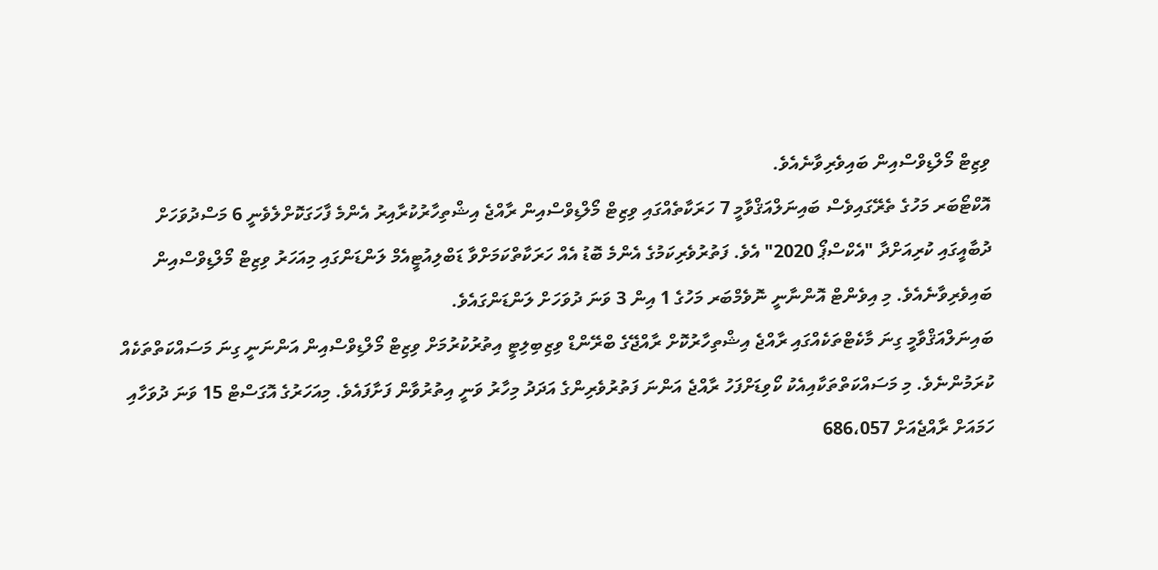ވިޒިޓް މޯލްޑިވްސްއިން ބައިވެރިވާނެއެވެ.
އޮކްޓޯބަރ މަހުގެ ތެރޭގައިވެސް ބައިނަލްއަޤްވާމީ 7 ހަރަކާތެއްގައި ވިޒިޓް މޯލްޑިވްސްއިން ރާއްޖެ އިޝްތިހާރުކުރާއިރު އެންމެ ފާހަގަކޮށްލެވެނީ 6 މަސްދުވަހަށް ދުބާއީގައި ކުރިއަށްދާ "އެކްސްޕޯ 2020" އެވެ. ފަތުރުވެރިކަމުގެ އެންމެ ބޮޑު އެއް ހަރަކާތްކަމަށްވާ ޑަބްލިއުޓީއެމް ލަންޑަންގައި މިއަހަރު ވިޒިޓް މޯލްޑިވްސްއިން ބައިވެރިވާނެއެވެ. މި އިވެންޓް އޮންނާނީ ނޮވެމްބަރ މަހުގެ 1 އިން 3 ވަނަ ދުވަހަށް ލަންޑަންގައެވެ.
ބައިނަލްއަޤްވާމީ ގިނަ މާކެޓްތަކެއްގައި ރާއްޖެ އިޝްތިހާރުކޮށް ރާއްޖޭގެ ބްރޭންޑް ވިޒިބިލިޓީ އިތުރުކުރުމަށް ވިޒިޓް މޯލްޑިވްސްއިން އަންނަނީ ގިނަ މަސައްކަތްތަކެއް ކުރަމުންނެވެ. މި މަސައްކަތްތަކާއިއެކު ކޯވިޑަށްފަހު ރާއްޖެ އަންނަ ފަތުރުވެރިންގެ އަދަދު މިހާރު ވަނީ އިތުރުވާން ފަށާފައެވެ. މިއަހަރުގެ އޮގަސްޓް 15 ވަނަ ދުވަހާއި ހަމައަށް ރާއްޖެއަށް 686،057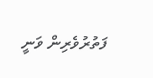ފަތުރުވެރިން ވަނީ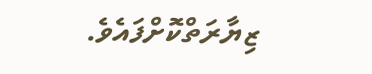ޒިޔާރަތްކޮށްފައެވެ.